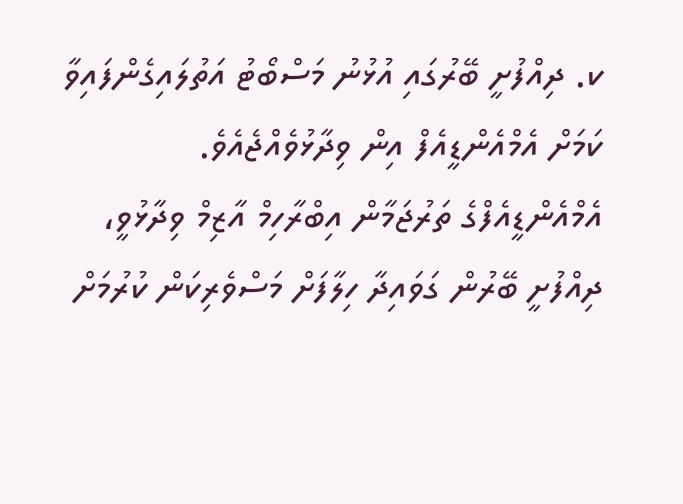ކ. ދިއްފުށީ ބޭރުގައި އުޅުނު މަސްބޯޓު އަތުލައިގެންފައިވާ ކަމަށް އެމްއެންޑީއެފް އިން ވިދާޅުވެއްޖެއެވެ.
އެމްއެންޑީއެފްގެ ތަރުޖަމާން އިބްރާހިމް އާޒިމް ވިދާޅުވީ، ދިއްފުށީ ބޭރުން ގަވައިދާ ހިލާފަށް މަސްވެރިކަން ކުރުމަށް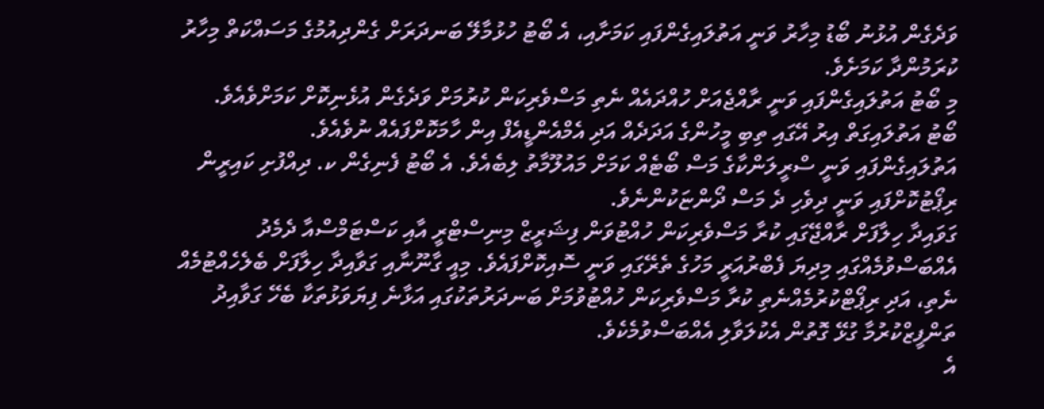ވަދެގެން އުޅުނު ބޯޑު މިހާރު ވަނީ އަތުލައިގެންފައި ކަމަށާއި، އެ ބޯޓު ހުޅުމާލޭ ބަނދަރަށް ގެންދިއުމުގެ މަސައްކަތް މިހާރު ކުރަމުންދާ ކަމަށެވެ.
މި ބޯޓު އަތުލައިގެންފައި ވަނީ ރާއްޖެއަށް ހުއްދައެއް ނެތި މަސްވެރިކަން ކުރުމަށް ވަދެގެން އުޅެނިކޮށް ކަމަށްވެއެވެ.
ބޯޓު އަތުލައިގަތް އިރު އޭގައި ތިބި މީހުންގެ އަދަދެއް އަދި އެމްއެންޑީއެފް އިން ހާމަކޮށްފައެއް ނުވެއެވެ.
އަތުލައިގެންފައި ވަނީ ސްރީލަންކާގެ މަސް ބޯޓެއް ކަމަށް މައުލޫމާތު ލިބެއެވެ. އެ ބޯޓު ފެނިގެން ކ. ދިއްފުށި ކައިރީން ރިޕޯޓުކޮށްފައި ވަނީ ދިވެހި ދެ މަސް ދޯންޏަކުންނެވެ.
ގަވައިދާ ހިލާފަށް ރާއްޖޭގައި ކުރާ މަސްވެރިކަން ހުއްޓުވަން ފިޝަރީޒް މިނިސްޓްރީ އާއި ކަސްޓަމްސްއާ ދެމެދު އެއްބަސްވުމެއްގައި މިދިޔަ ފެބްރުއަރީ މަހުގެ ތެރޭގައި ވަނީ ސޮއިކޮށްފައެވެ. މިއީ ގާނޫނާއި ގަވާއިދާ ހިލާފަށް ބެލެހެއްޓުމެއް ނެތި، އަދި ރިޕޯޓްކުރުމެއްނެތި ކުރާ މަސްވެރިކަން ހުއްޓުވުމަށް ބަނދަރުތަކުގައި އަޅާނެ ފިޔަވަޅުތަކާ ބެހޭ ގަވާއިދު ތަންފީޒްކުރުމާ ގުޅޭ ގޮތުން އެކުލަވާލި އެއްބަސްވުމެކެވެ.
އެ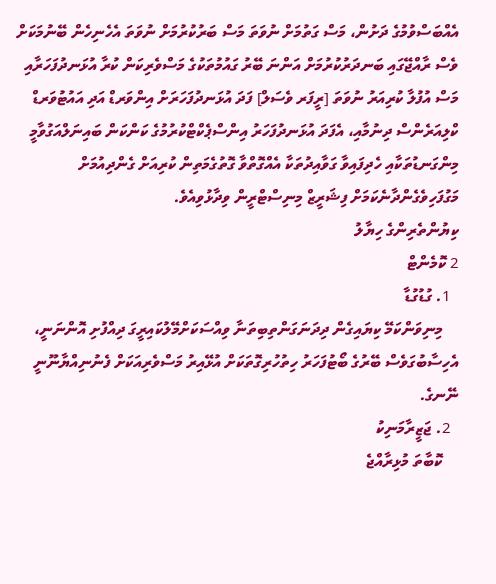އެއްބަސްވުމުގެ ދަށުން، މަސް ގަތުމަށް ނުވަތަ މަސް ބަރުކުރުމަށް ނުވަތަ އެހެނިހެން ބޭނުމަކަށް ވެސް ރާއްޖޭގައި ބަނދަރުކުރުމަށް އަންނަ ބޭރު ގައުމުތަކުގެ މަސްވެރިކަން ކުރާ އުޅަނދުފަހަރާއި މަސް އުފުލާ ކުރިއަރު ނުވަތަ [ރީފަރ ވެސަލް] ފަދަ އުޅަނދުފަހަރަށް އިންވަރޑް އަދި އައުޓުވަރޑް ކްލިއަރެންސް ދިނުމާއި، އެފަދަ އުޅަނދުފަހަރު އިންސްޕެކްޓްކުރުމުގެ ކަންކަން ބައިނަލްއަގުވާމީ މިންގަނޑުތަކާއި ހެދިފައިވާ ގަވާއިދުތަކާ އެއްގޮތްވާ ގޮތުގެމަތިން ކުރިއަށް ގެންދިއުމަށް މަގުފަހިވެގެންދާނެކަމަށް ފިޝަރީޒް މިނިސްޓްރީން ވިދާޅުވިއެވެ.
ކިޔުންތެރިންގެ ހިޔާލު
2 ކޮމެންޓް
  1. ގުޑުގުޑާ
    މިނިވަންކަމޭ ކިޔައިގެން ދިދަނަގަންތިބިތަނާ ވިއްސަކަށްމޭލުކައިރީގަ ދިއްފުށި އޮންނަނީ، އެހިސާބުގަވެސް ބޭރުގެ ބޯޓުފަހަރު ހިތުހުރިގޮތަކަށް އުޅޭއިރު މަސްވެރިއަކަށް ފެނުނިއްޔާނޫނީ ނޭނގެ.
  2. ޖަޒީރާމަނިކު
    ކޮބާތަ މުޅިރާއްޖެ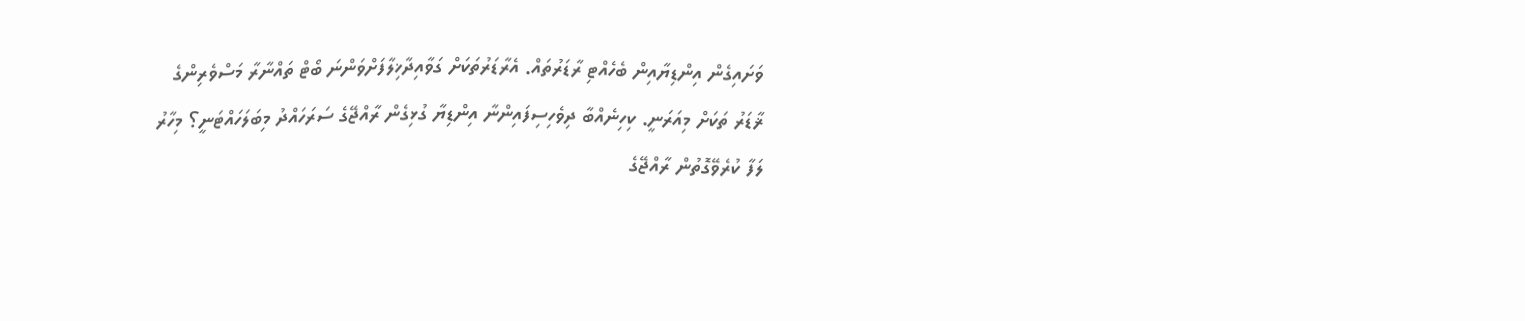ވަށައިގެން އިންޑިޔާއިން ބެހެއްޓި ރާޑަރުތައް. އެރާޑަރުތަކަށް ގަވާއިދާޚިލާފަށްވަންނަ ބޯޓް ތައްނާރާ މަސްވެރިންގެ ޜާޑަރު ތަކަށް މިއަރަނީ. ކިހިނެއްބާ ދިވެހިސިފައިންނާ އިންޑިޔާ ގުޅިގެން ރާއްޖޭގެ ސަރަހައްދު މިބަލަހައްޓަނީ؟ މިހާރު ލަފާ ކުރެވޭގޮތުން ރާއްޖޭގެ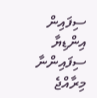ސިފައިން އިންޑިޔާ ސިފައިންނާ މިރާއްޖެ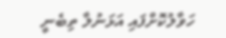ހަވާލުކޮށްފައި އަޅަނުލާ ތިބެނީ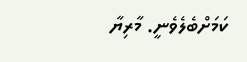ކަމަށްބެލެވެނީ. މާރިޔާ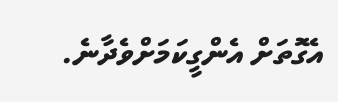އެގޮތަށް އެންގީކަމަށްވެދާނެ.